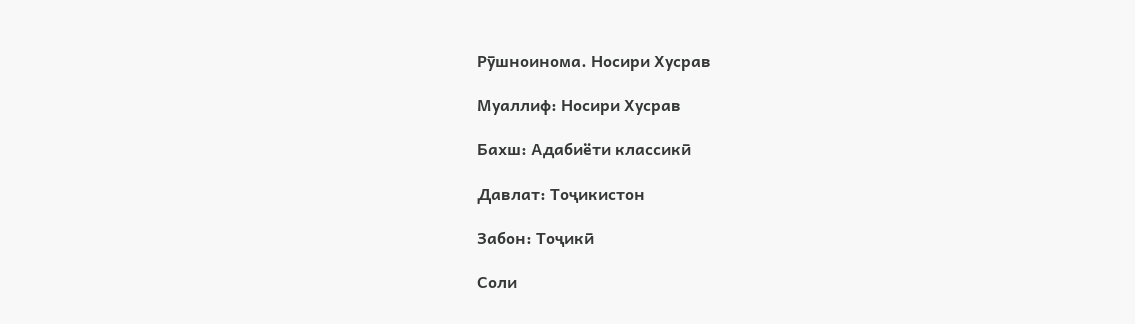Рӯшноинома. Носири Хусрав

Муаллиф: Носири Хусрав

Бахш: Адабиёти классикӣ

Давлат: Тоҷикистон

Забон: Тоҷикӣ

Соли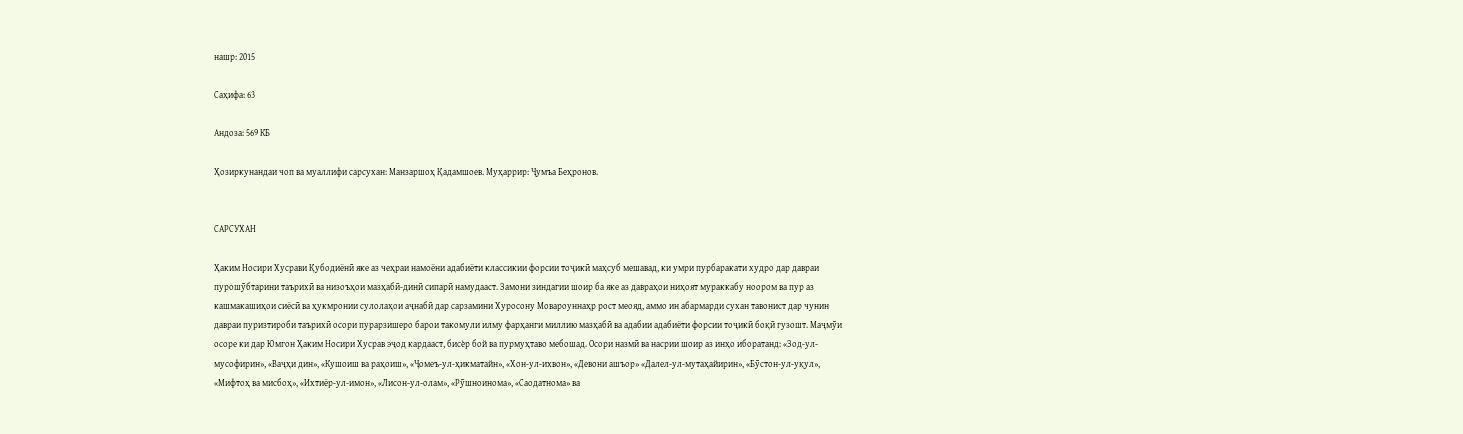нашр: 2015

Саҳифа: 63

Андоза: 569 КБ

Ҳозиркунандаи чоп ва муаллифи сарсухан: Манзаршоҳ Қадамшоев. Муҳаррир: Ҷумъа Беҳронов.


САРСУХАН

Ҳаким Носири Хусрави Қубодиёнӣ яке аз чеҳраи намоёни адабиёти классикии форсии тоҷикӣ маҳсуб мешавад, ки умри пурбаракати худро дар давраи пурошӯбтарини таърихӣ ва низоъҳои мазҳабӣ-динӣ сипарӣ намудааст. Замони зиндагии шоир ба яке аз давраҳои ниҳоят мураккабу ноором ва пур аз кашмакашиҳои сиёсӣ ва ҳукмронии сулолаҳои аҷнабӣ дар сарзамини Хуросону Мовароуннаҳр рост меояд, аммо ин абармарди сухан тавонист дар чунин давраи пуризтироби таърихӣ осори пурарзишеро барои такомули илму фарҳанги миллию мазҳабӣ ва адабии адабиёти форсии тоҷикӣ боқӣ гузошт. Маҷмӯи осоре ки дар Юмгон Ҳаким Носири Хусрав эҷод кардааст, бисѐр бой ва пурмуҳтаво мебошад. Осори назмӣ ва насрии шоир аз инҳо иборатанд: «Зод-ул-мусофирин», «Ваҷҳи дин», «Кушоиш ва раҳоиш», «Ҷомеъ-ул-ҳикматайн», «Хон-ул-ихвон», «Девони ашъор» «Далел-ул-мутаҳайирин», «Бӯстон-ул-уқул», «Мифтоҳ ва мисбоҳ», «Ихтиёр-ул-имон», «Лисон-ул-олам», «Рӯшноинома», «Саодатнома» ва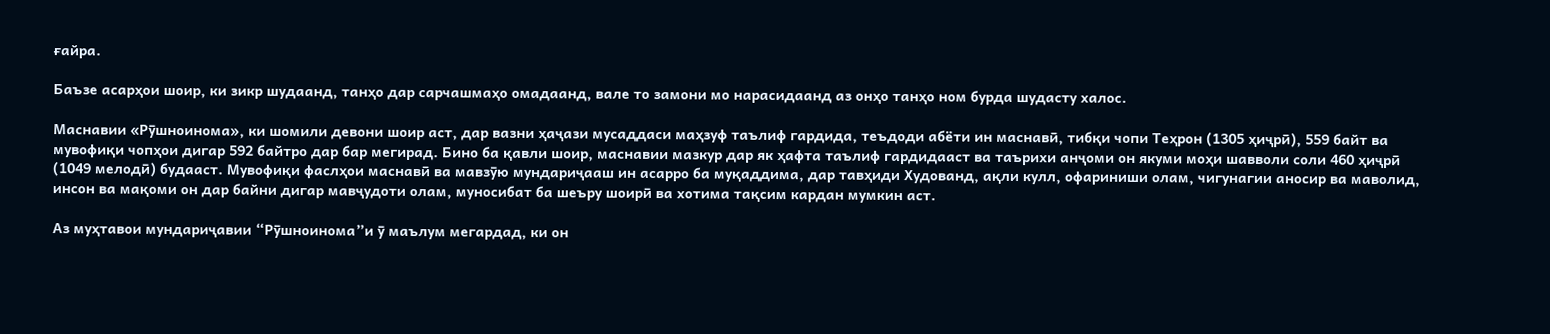ғайра.

Баъзе асарҳои шоир, ки зикр шудаанд, танҳо дар сарчашмаҳо омадаанд, вале то замони мо нарасидаанд аз онҳо танҳо ном бурда шудасту халос.

Маснавии «Рӯшноинома», ки шомили девони шоир аст, дар вазни ҳаҷази мусаддаси маҳзуф таълиф гардида, теъдоди абёти ин маснавӣ, тибқи чопи Теҳрон (1305 ҳиҷрӣ), 559 байт ва мувофиқи чопҳои дигар 592 байтро дар бар мегирад. Бино ба қавли шоир, маснавии мазкур дар як ҳафта таълиф гардидааст ва таърихи анҷоми он якуми моҳи шавволи соли 460 ҳиҷрӣ (1049 мелодӣ) будааст. Мувофиқи фаслҳои маснавӣ ва мавзӯю мундариҷааш ин асарро ба муқаддима, дар тавҳиди Худованд, ақли кулл, офариниши олам, чигунагии аносир ва маволид, инсон ва мақоми он дар байни дигар мавҷудоти олам, муносибат ба шеъру шоирӣ ва хотима тақсим кардан мумкин аст.

Аз муҳтавои мундариҷавии “Рӯшноинома”и ӯ маълум мегардад, ки он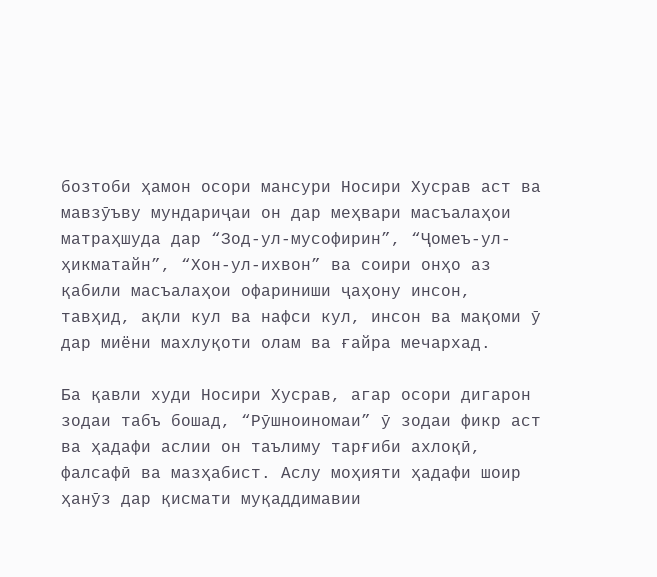бозтоби ҳамон осори мансури Носири Хусрав аст ва мавзӯъву мундариҷаи он дар меҳвари масъалаҳои матраҳшуда дар “Зод-ул-мусофирин”, “Ҷомеъ-ул-ҳикматайн”, “Хон-ул-ихвон” ва соири онҳо аз қабили масъалаҳои офариниши ҷаҳону инсон, тавҳид, ақли кул ва нафси кул, инсон ва мақоми ӯ дар миёни махлуқоти олам ва ғайра мечархад.

Ба қавли худи Носири Хусрав, агар осори дигарон зодаи табъ бошад, “Рӯшноиномаи” ӯ зодаи фикр аст ва ҳадафи аслии он таълиму тарғиби ахлоқӣ, фалсафӣ ва мазҳабист. Аслу моҳияти ҳадафи шоир ҳанӯз дар қисмати муқаддимавии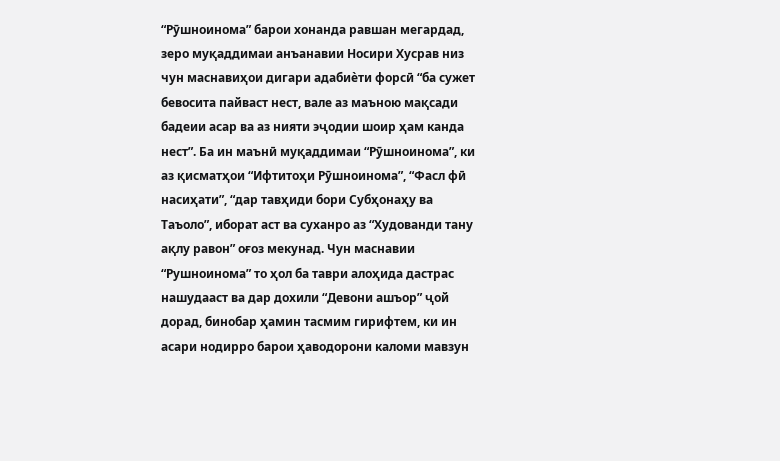“Рӯшноинома” барои хонанда равшан мегардад, зеро муқаддимаи анъанавии Носири Хусрав низ чун маснавиҳои дигари адабиѐти форсӣ “ба сужет бевосита пайваст нест, вале аз маъною мақсади бадеии асар ва аз нияти эҷодии шоир ҳам канда нест”. Ба ин маънӣ муқаддимаи “Рӯшноинома”, ки аз қисматҳои “Ифтитоҳи Рӯшноинома”, “Фасл фӣ насиҳати”, “дар тавҳиди бори Субҳонаҳу ва Таъоло”, иборат аст ва суханро аз “Худованди тану ақлу равон” оғоз мекунад. Чун маснавии “Рушноинома” то ҳол ба таври алоҳида дастрас нашудааст ва дар дохили “Девони ашъор” ҷой дорад, бинобар ҳамин тасмим гирифтем, ки ин асари нодирро барои ҳаводорони каломи мавзун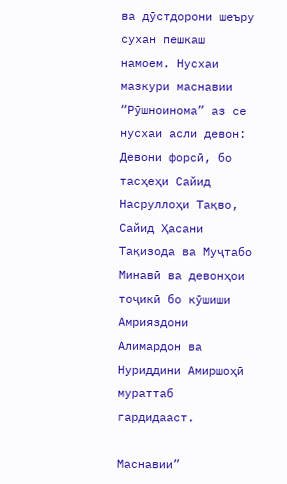ва дӯстдорони шеъру сухан пешкаш намоем. Нусхаи мазкури маснавии “Рӯшноинома” аз се нусхаи асли девон: Девони форсӣ, бо тасҳеҳи Сайид Насруллоҳи Тақво, Сайид Ҳасани Тақизода ва Муҷтабо Минавӣ ва девонҳои тоҷикӣ бо кӯшиши Амрияздони Алимардон ва Нуриддини Амиршоҳӣ мураттаб гардидааст.

Маснавии”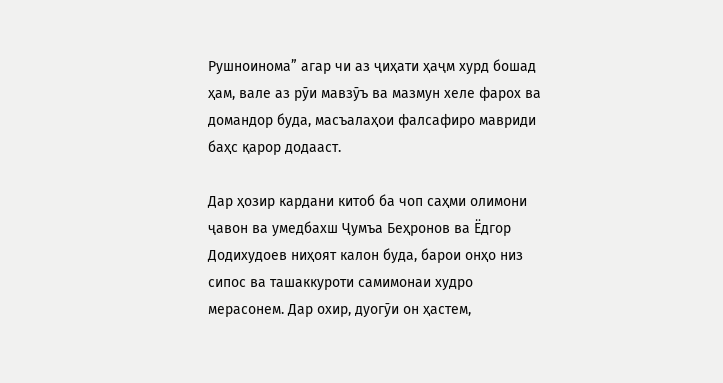Рушноинома” агар чи аз ҷиҳати ҳаҷм хурд бошад ҳам, вале аз рӯи мавзӯъ ва мазмун хеле фарох ва домандор буда, масъалаҳои фалсафиро мавриди баҳс қарор додааст.

Дар ҳозир кардани китоб ба чоп саҳми олимони ҷавон ва умедбахш Ҷумъа Беҳронов ва Ёдгор Додихудоев ниҳоят калон буда, барои онҳо низ сипос ва ташаккуроти самимонаи худро мерасонем. Дар охир, дуогӯи он ҳастем,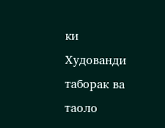ки Худованди таборак ва таоло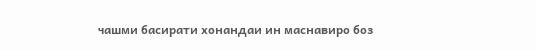чашми басирати хонандаи ин маснавиро боз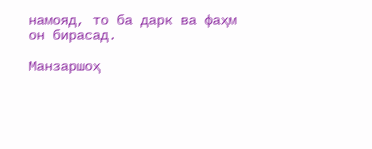намояд, то ба дарк ва фаҳм он бирасад.

Манзаршоҳ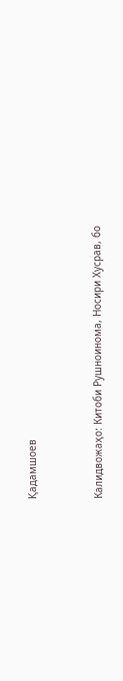Қадамшоев


Калидвожаҳо: Китоби Рушноинома, Носири Хусрав, бо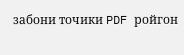забони точики PDF ройгон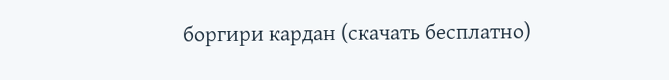боргири кардан (скачать бесплатно)